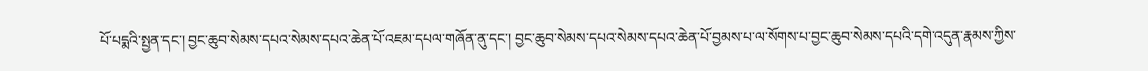པོ་པདྨའི་སྤྱན་དང་། བྱང་ཆུབ་སེམས་དཔའ་སེམས་དཔའ་ཆེན་པོ་འཇམ་དཔལ་གཞོན་ནུ་དང་། བྱང་ཆུབ་སེམས་དཔའ་སེམས་དཔའ་ཆེན་པོ་བྱམས་པ་ལ་སོགས་པ་བྱང་ཆུབ་སེམས་དཔའི་དགེ་འདུན་རྣམས་ཀྱིས་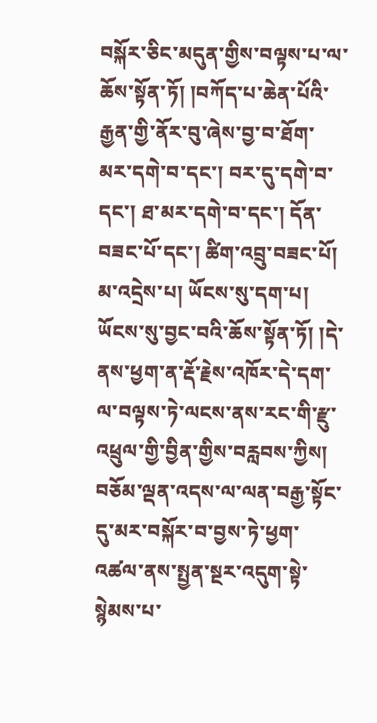བསྐོར་ཅིང་མདུན་གྱིས་བལྟས་པ་ལ་ཆོས་སྟོན་ཏོ། །བཀོད་པ་ཆེན་པོའི་རྒྱན་གྱི་ནོར་བུ་ཞེས་བྱ་བ་ཐོག་མར་དགེ་བ་དང་། བར་དུ་དགེ་བ་དང་། ཐ་མར་དགེ་བ་དང་། དོན་བཟང་པོ་དང་། ཚིག་འབྲུ་བཟང་པོ། མ་འདྲེས་པ། ཡོངས་སུ་དག་པ། ཡོངས་སུ་བྱང་བའི་ཆོས་སྟོན་ཏོ། །དེ་ནས་ཕྱག་ན་རྡོ་རྗེས་འཁོར་དེ་དག་ལ་བལྟས་ཏེ་ལངས་ནས་རང་གི་རྫུ་འཕྲུལ་གྱི་བྱིན་གྱིས་བརླབས་ཀྱིས། བཅོམ་ལྡན་འདས་ལ་ལན་བརྒྱ་སྟོང་དུ་མར་བསྐོར་བ་བྱས་ཏེ་ཕྱག་འཚལ་ནས་སྤྱན་སྔར་འདུག་སྟེ་སྙེམས་པ་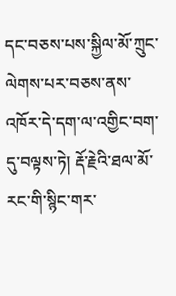དང་བཅས་པས་སྐྱིལ་མོ་ཀྲུང་ལེགས་པར་བཅས་ནས་འཁོར་དེ་དག་ལ་འགྱིང་བག་དུ་བལྟས་ཏེ། རྡོ་རྗེའི་ཐལ་མོ་རང་གི་སྙིང་གར་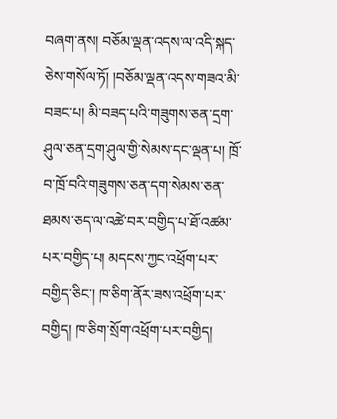བཞག་ནས། བཅོམ་ལྡན་འདས་ལ་འདི་སྐད་ཅེས་གསོལ་ཏོ། །བཅོམ་ལྡན་འདས་གཟའ་མི་བཟང་པ། མི་བཟད་པའི་གཟུགས་ཅན་དྲག་ཤུལ་ཅན་དྲག་ཤུལ་གྱི་སེམས་དང་ལྡན་པ། ཁྲོ་བ་ཁྲོ་བའི་གཟུགས་ཅན་དག་སེམས་ཅན་ཐམས་ཅད་ལ་འཚེ་བར་བགྱིད་པ་ཐོ་འཚམ་པར་བགྱིད་པ། མདངས་ཀྱང་འཕྲོག་པར་བགྱིད་ཅིང་། ཁ་ཅིག་ནོར་ཟས་འཕྲོག་པར་བགྱིད། ཁ་ཅིག་སྲོག་འཕྲོག་པར་བགྱིད།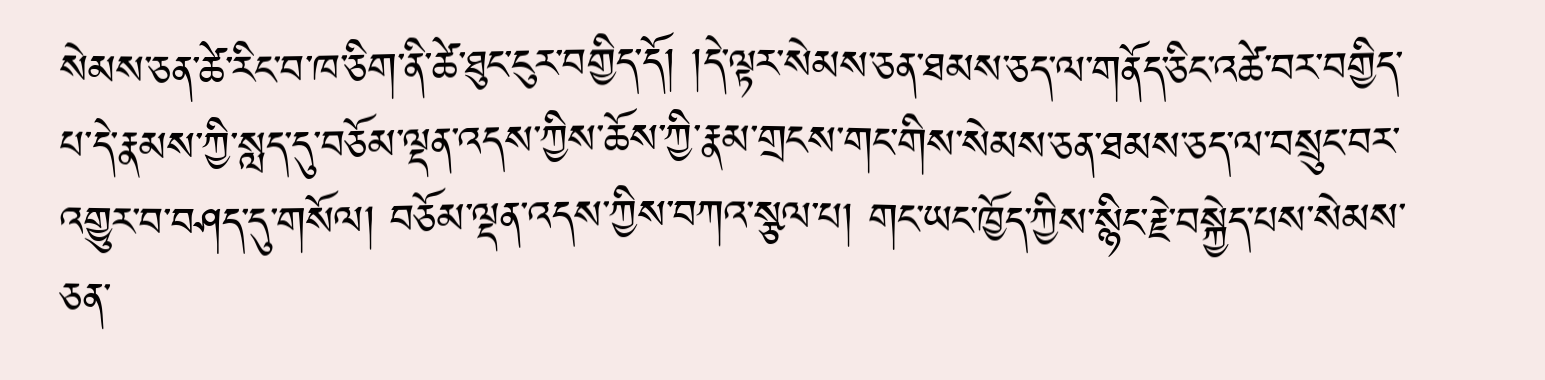སེམས་ཅན་ཚེ་རིང་བ་ཁ་ཅིག་ནི་ཚེ་ཐུང་ངུར་བགྱིད་དོ། །དེ་ལྟར་སེམས་ཅན་ཐམས་ཅད་ལ་གནོད་ཅིང་འཚེ་བར་བགྱིད་པ་དེ་རྣམས་ཀྱི་སླད་དུ་བཅོམ་ལྡན་འདས་ཀྱིས་ཆོས་ཀྱི་རྣམ་གྲངས་གང་གིས་སེམས་ཅན་ཐམས་ཅད་ལ་བསྲུང་བར་འགྱུར་བ་བཤད་དུ་གསོལ། བཅོམ་ལྡན་འདས་ཀྱིས་བཀའ་སྩལ་པ། གང་ཡང་ཁྱོད་ཀྱིས་སྙིང་རྗེ་བསྐྱེད་པས་སེམས་ཅན་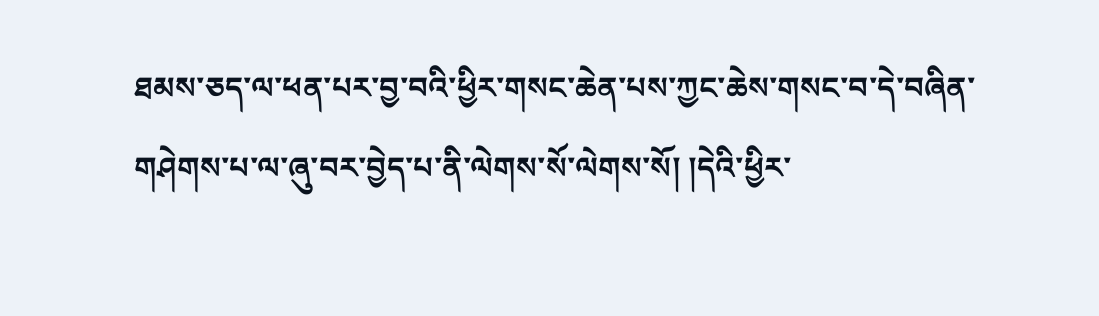ཐམས་ཅད་ལ་ཕན་པར་བྱ་བའི་ཕྱིར་གསང་ཆེན་པས་ཀྱང་ཆེས་གསང་བ་དེ་བཞིན་གཤེགས་པ་ལ་ཞུ་བར་བྱེད་པ་ནི་ལེགས་སོ་ལེགས་སོ། །དེའི་ཕྱིར་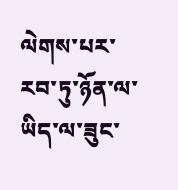ལེགས་པར་རབ་ཏུ་ཉོན་ལ་ཡིད་ལ་ཟུང་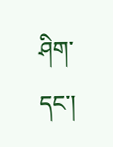ཤིག་དང་།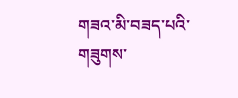གཟའ་མི་བཟད་པའི་གཟུགས་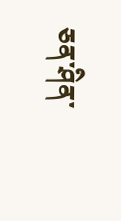ཅན་ཤིན་